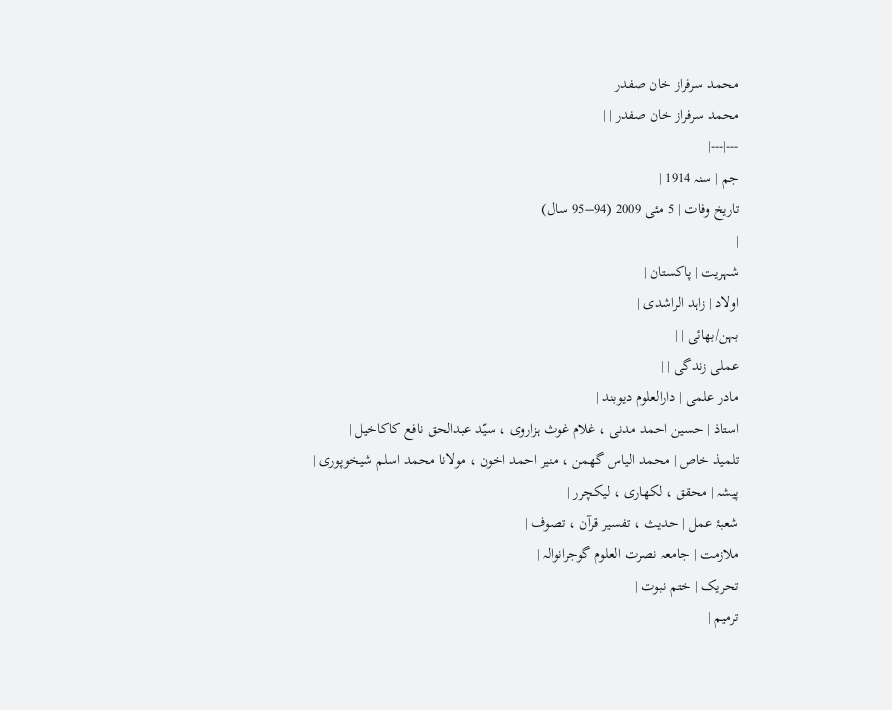محمد سرفراز خان صفدر
محمد سرفراز خان صفدر | |
---|---|
جم | سنہ 1914 |
تاریخ وفات | 5 مئی 2009 (94–95 سال)
|
شہریت | پاکستان |
اولاد | زاہد الراشدی |
بہن/بھائی | |
عملی زندگی | |
مادر علمی | دارالعلوم دیوبند |
استاذ | حسین احمد مدنی ، غلام غوث ہزاروی ، سیّد عبدالحق نافع کاکاخیل |
تلمیذ خاص | محمد الیاس گھمن ، منیر احمد اخون ، مولانا محمد اسلم شيخوپوری |
پیشہ | محقق ، لکھاری ، لیکچرر |
شعبۂ عمل | حدیث ، تفسیر قرآن ، تصوف |
ملازمت | جامعہ نصرت العلوم گوجرانوالہ |
تحریک | ختم نبوت |
ترمیم |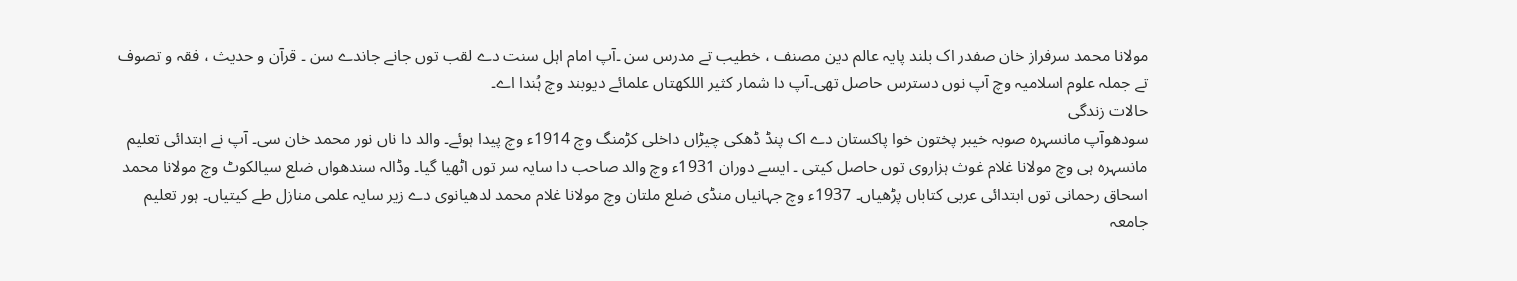مولانا محمد سرفراز خان صفدر اک بلند پایہ عالم دین مصنف ، خطیب تے مدرس سن ۔آپ امام اہل سنت دے لقب توں جانے جاندے سن ۔ قرآن و حدیث ، فقہ و تصوف تے جملہ علوم اسلامیہ وچ آپ نوں دسترس حاصل تھی۔آپ دا شمار کثیر اللکھتاں علمائے دیوبند وچ ہُندا اے۔
حالات زندگی
سودھوآپ مانسہرہ صوبہ خیبر پختون خوا پاکستان دے اک پنڈ ڈھکی چیڑاں داخلی کڑمنگ وچ 1914ء وچ پیدا ہوئے۔ والد دا ناں نور محمد خان سی۔ آپ نے ابتدائی تعلیم مانسہرہ ہی وچ مولانا غلام غوث ہزاروی توں حاصل کيتی ۔ ايسے دوران 1931ء وچ والد صاحب دا سایہ سر توں اٹھیا گیا۔ وڈالہ سندھواں ضلع سیالکوٹ وچ مولانا محمد اسحاق رحمانی توں ابتدائی عربی کتاباں پڑھیاں۔ 1937ء وچ جہانیاں منڈی ضلع ملتان وچ مولانا غلام محمد لدھیانوی دے زیر سایہ علمی منازل طے کیتیاں۔ ہور تعلیم جامعہ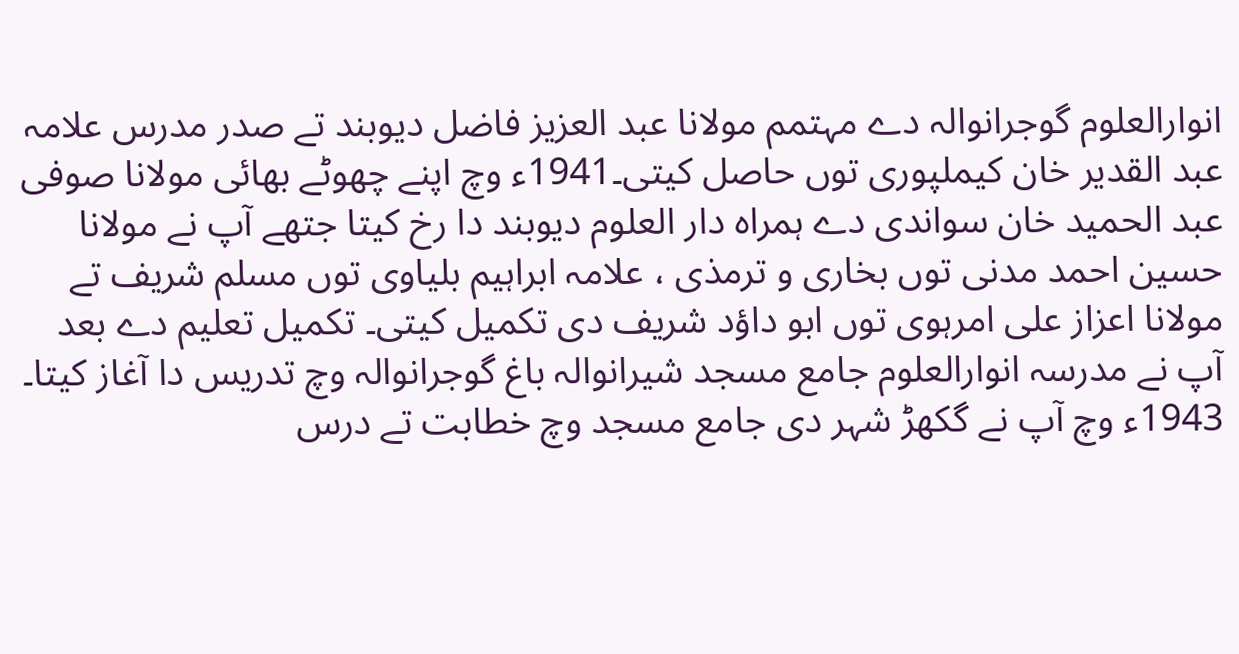انوارالعلوم گوجرانوالہ دے مہتمم مولانا عبد العزیز فاضل دیوبند تے صدر مدرس علامہ عبد القدیر خان کیملپوری توں حاصل کيتی۔1941ء وچ اپنے چھوٹے بھائی مولانا صوفی عبد الحمید خان سواندی دے ہمراہ دار العلوم دیوبند دا رخ کيتا جتھے آپ نے مولانا حسین احمد مدنی توں بخاری و ترمذی ، علامہ ابراہیم بلیاوی توں مسلم شریف تے مولانا اعزاز علی امرہوی توں ابو داؤد شریف دی تکمیل کیتی۔ تکمیل تعلیم دے بعد آپ نے مدرسہ انوارالعلوم جامع مسجد شیرانوالہ باغ گوجرانوالہ وچ تدریس دا آغاز کيتا۔ 1943ء وچ آپ نے گکھڑ شہر دی جامع مسجد وچ خطابت تے درس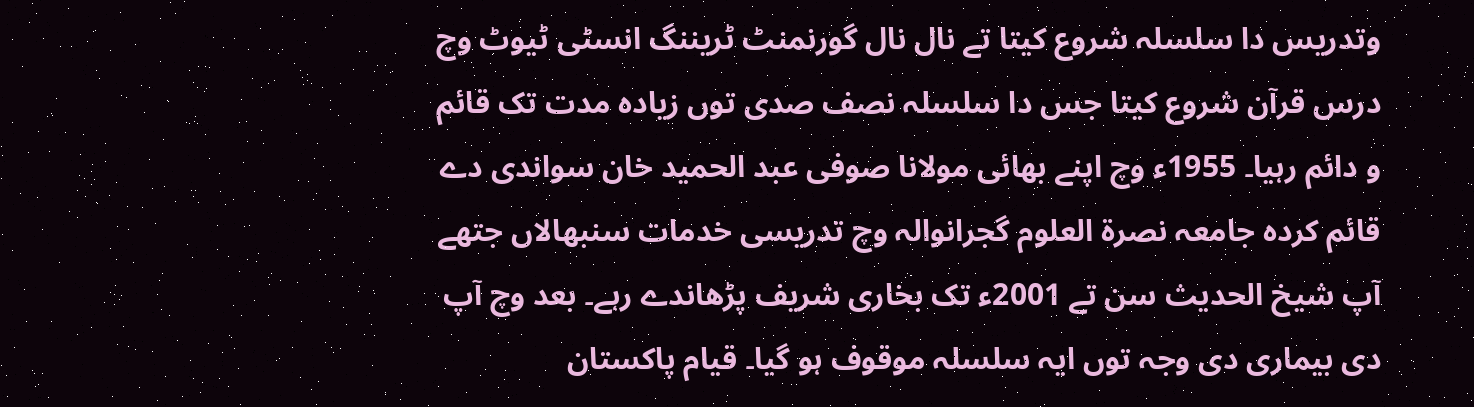وتدریس دا سلسلہ شروع کيتا تے نال نال گورنمنٹ ٹریننگ انسٹی ٹیوٹ وچ درس قرآن شروع کيتا جس دا سلسلہ نصف صدی توں زیادہ مدت تک قائم و دائم رہیا۔ 1955ء وچ اپنے بھائی مولانا صوفی عبد الحمید خان سواندی دے قائم کردہ جامعہ نصرة العلوم گجرانوالہ وچ تدریسی خدمات سنبھالاں جتھے آپ شیخ الحدیث سن تے 2001ء تک بخاری شریف پڑھاندے رہے۔ بعد وچ آپ دی بیماری دی وجہ توں ایہ سلسلہ موقوف ہو گیا۔ قیام پاکستان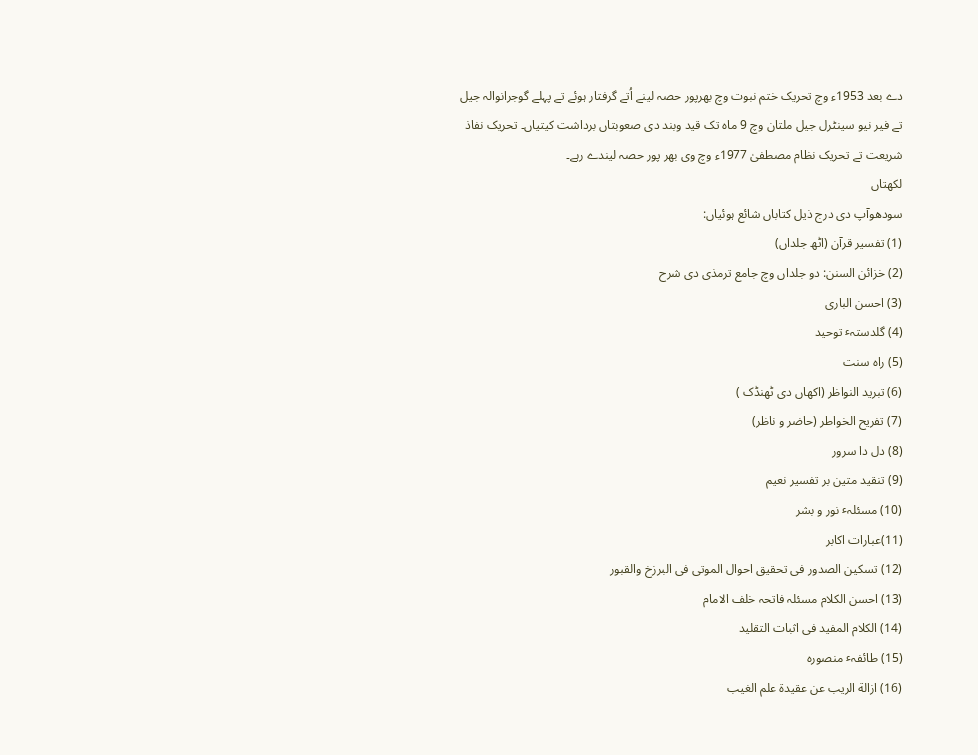دے بعد 1953ء وچ تحریک ختم نبوت وچ بھرپور حصہ لینے اُتے گرفتار ہوئے تے پہلے گوجرانوالہ جیل تے فیر نیو سینٹرل جیل ملتان وچ 9 ماہ تک قید وبند دی صعوبتاں برداشت کیتیاں۔ تحریک نفاذ شریعت تے تحریک نظام مصطفیٰ 1977ء وچ وی بھر پور حصہ لیندے رہے۔
لکھتاں
سودھوآپ دی درج ذیل کتاباں شائع ہوئیاں:
(1) تفسیر قرآن (اٹھ جلداں)
(2) خزائن السنن: دو جلداں وچ جامع ترمذی دی شرح
(3) احسن الباری
(4) گلدستہٴ توحید
(5) راہ سنت
(6) تبرید النواظر (اکھاں دی ٹھنڈک )
(7) تفریح الخواطر (حاضر و ناظر)
(8) دل دا سرور
(9) تنقید متین بر تفسیر نعیم
(10) مسئلہٴ نور و بشر
(11)عبارات اکابر
(12) تسکین الصدور فی تحقیق احوال الموتی فی البرزخ والقبور
(13) احسن الکلام مسئلہ فاتحہ خلف الامام
(14) الکلام المفید فی اثبات التقلید
(15) طائفہٴ منصورہ
(16) ازالة الریب عن عقیدة علم الغیب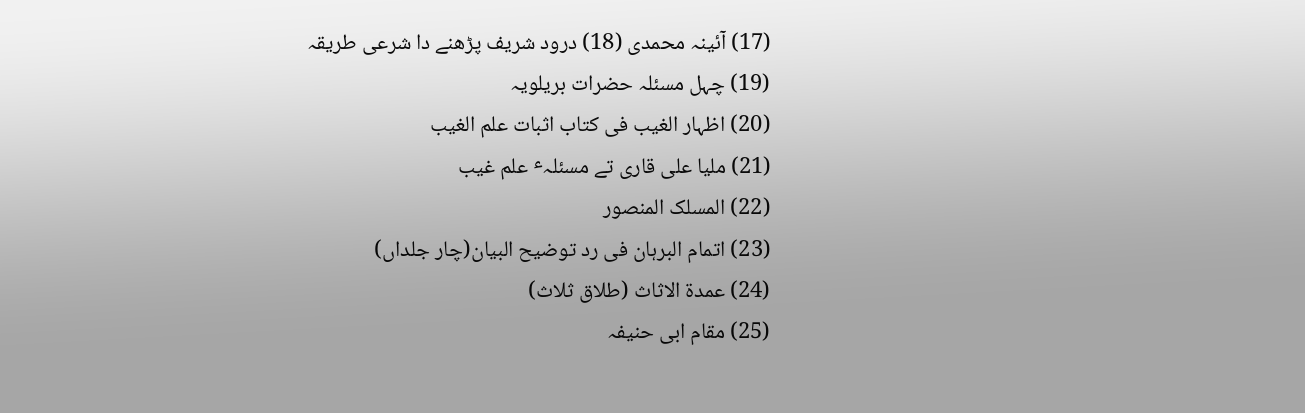(17) آئینہ محمدی (18) درود شریف پڑھنے دا شرعی طریقہ
(19) چہل مسئلہ حضرات بریلویہ
(20) اظہار الغیب فی کتاب اثبات علم الغیب
(21) ملیا علی قاری تے مسئلہٴ علم غیب
(22) المسلک المنصور
(23) اتمام البرہان فی رد توضیح البیان(چار جلداں)
(24) عمدة الاثاث (طلاق ثلاث)
(25) مقام ابی حنیفہ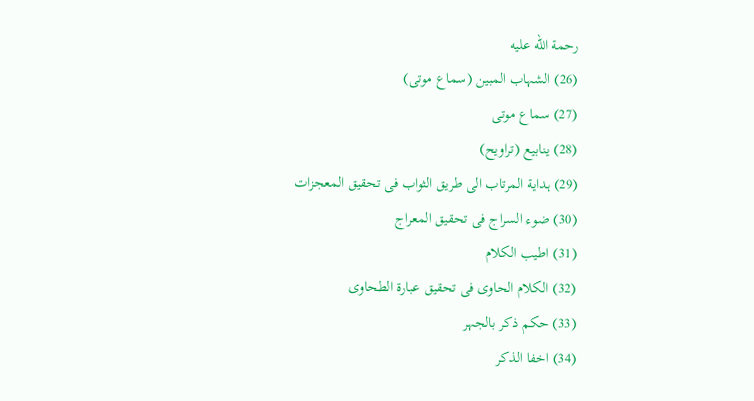رحمة الله عليه
(26) الشہاب المبین (سماع موتی)
(27) سماع موتی
(28) ینابیع (تراویح)
(29) ہدایة المرتاب الی طریق الثواب فی تحقیق المعجزات
(30) ضوء السراج فی تحقیق المعراج
(31) اطیب الکلام
(32) الکلام الحاوی فی تحقیق عبارة الطحاوی
(33) حکم ذکر بالجہر
(34) اخفا الذکر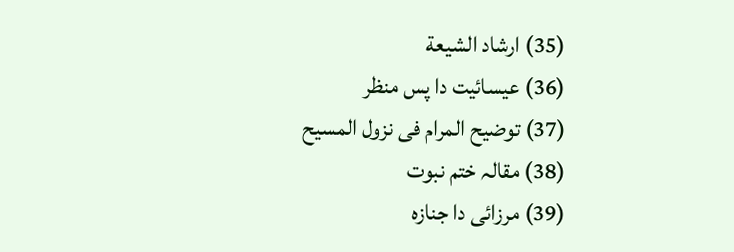(35) ارشاد الشیعة
(36) عیسائیت دا پس منظر
(37) توضیح المرام فی نزول المسیح
(38) مقالہ ختم نبوت
(39) مرزائی دا جنازہ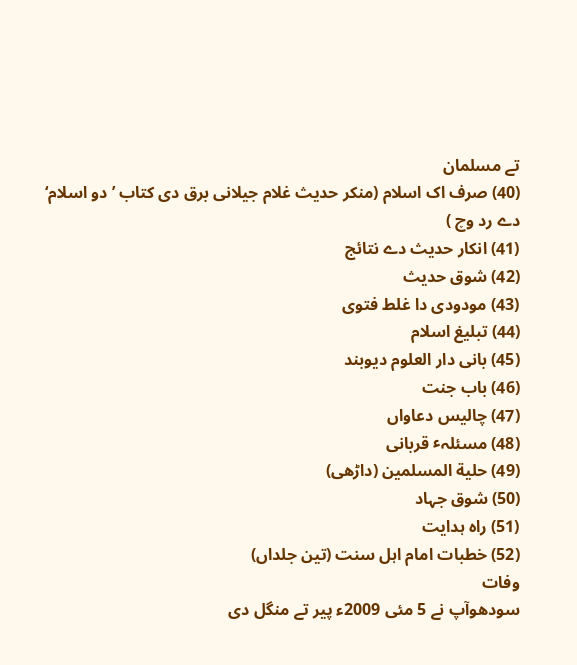تے مسلمان
(40) صرف اک اسلام (منکر حدیث غلام جیلانی برق دی کتاب ’دو اسلام‘ دے رد وچ )
(41) انکار حدیث دے نتائج
(42) شوق حدیث
(43) مودودی دا غلط فتوی
(44) تبلیغ اسلام
(45) بانی دار العلوم دیوبند
(46) باب جنت
(47) چالیس دعاواں
(48) مسئلہٴ قربانی
(49) حلیة المسلمین (داڑھی)
(50) شوق جہاد
(51) راہ ہدایت
(52) خطبات امام اہل سنت (تین جلداں)
وفات
سودھوآپ نے 5 مئی 2009ء پیر تے منگل دی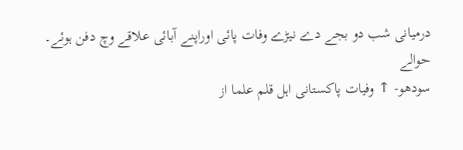درمیانی شب دو بجے دے نیڑے وفات پائی اوراپنے آبائی علاقے وچ دفن ہوئے۔
حوالے
سودھو- ↑ وفیات پاکستانی اہل قلم علما از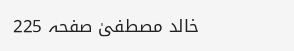خالد مصطفیٰ صفحہ 225